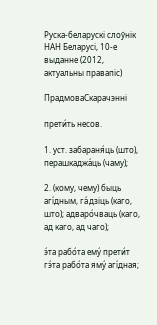Руска-беларускі слоўнік НАН Беларусі, 10-е выданне (2012, актуальны правапіс)

ПрадмоваСкарачэнні

прети́ть несов.

1. уст. забараня́ць (што), перашкаджа́ць (чаму);

2. (кому, чему) быць агі́дным, га́дзіць (каго, што); адваро́чваць (каго, ад каго, ад чаго);

э́та рабо́та ему́ прети́т гэ́та рабо́та яму́ агі́дная;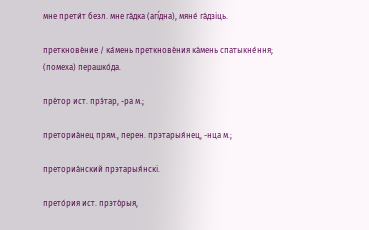мне прети́т безл. мне га́дка (агі́дна), мяне́ га́дзіць.

преткнове́ние / ка́мень преткнове́ния ка́мень спатыкне́ння; (помеха) перашко́да.

пре́тор ист. прэ́тар, -ра м.;

преториа́нец прям., перен. прэтарыя́нец, -нца м.;

преториа́нский прэтарыя́нскі.

прето́рия ист. прэто́рыя,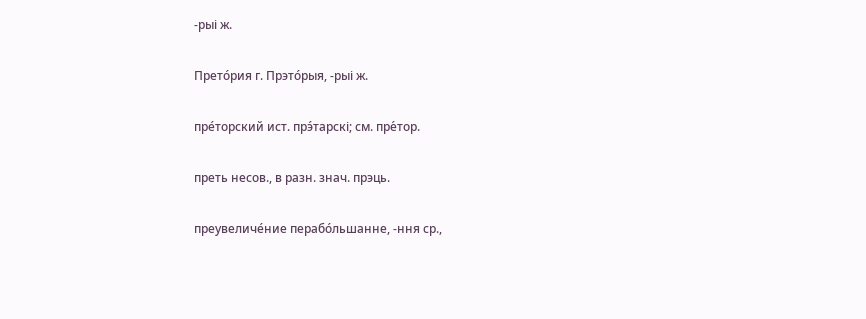-рыі ж.

Прето́рия г. Прэто́рыя, -рыі ж.

пре́торский ист. прэ́тарскі; см. пре́тор.

преть несов., в разн. знач. прэць.

преувеличе́ние перабо́льшанне, -ння ср.,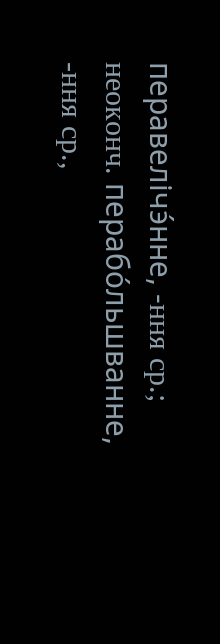перавелічэ́нне, -ння ср.; неоконч. перабо́льшванне, -ння ср.,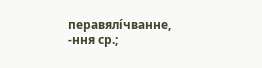перавялі́чванне, -ння ср.;